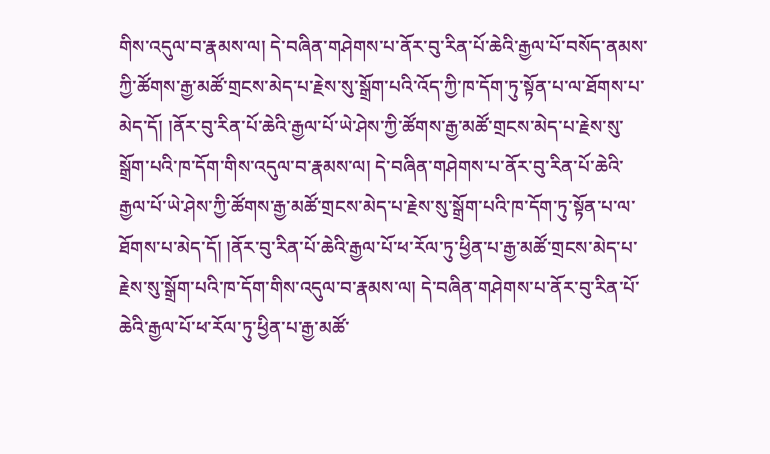གིས་འདུལ་བ་རྣམས་ལ། དེ་བཞིན་གཤེགས་པ་ནོར་བུ་རིན་པོ་ཆེའི་རྒྱལ་པོ་བསོད་ནམས་ཀྱི་ཚོགས་རྒྱ་མཚོ་གྲངས་མེད་པ་རྗེས་སུ་སྒྲོག་པའི་འོད་ཀྱི་ཁ་དོག་ཏུ་སྟོན་པ་ལ་ཐོགས་པ་མེད་དོ། །ནོར་བུ་རིན་པོ་ཆེའི་རྒྱལ་པོ་ཡེ་ཤེས་ཀྱི་ཚོགས་རྒྱ་མཚོ་གྲངས་མེད་པ་རྗེས་སུ་སྒྲོག་པའི་ཁ་དོག་གིས་འདུལ་བ་རྣམས་ལ། དེ་བཞིན་གཤེགས་པ་ནོར་བུ་རིན་པོ་ཆེའི་རྒྱལ་པོ་ཡེ་ཤེས་ཀྱི་ཚོགས་རྒྱ་མཚོ་གྲངས་མེད་པ་རྗེས་སུ་སྒྲོག་པའི་ཁ་དོག་ཏུ་སྟོན་པ་ལ་ཐོགས་པ་མེད་དོ། །ནོར་བུ་རིན་པོ་ཆེའི་རྒྱལ་པོ་ཕ་རོལ་ཏུ་ཕྱིན་པ་རྒྱ་མཚོ་གྲངས་མེད་པ་རྗེས་སུ་སྒྲོག་པའི་ཁ་དོག་གིས་འདུལ་བ་རྣམས་ལ། དེ་བཞིན་གཤེགས་པ་ནོར་བུ་རིན་པོ་ཆེའི་རྒྱལ་པོ་ཕ་རོལ་ཏུ་ཕྱིན་པ་རྒྱ་མཚོ་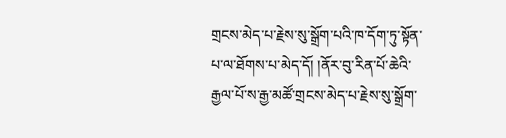གྲངས་མེད་པ་རྗེས་སུ་སྒྲོག་པའི་ཁ་དོག་ཏུ་སྟོན་པ་ལ་ཐོགས་པ་མེད་དོ། །ནོར་བུ་རིན་པོ་ཆེའི་རྒྱལ་པོ་ས་རྒྱ་མཚོ་གྲངས་མེད་པ་རྗེས་སུ་སྒྲོག་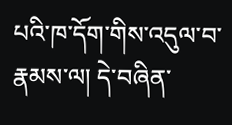པའི་ཁ་དོག་གིས་འདུལ་བ་རྣམས་ལ། དེ་བཞིན་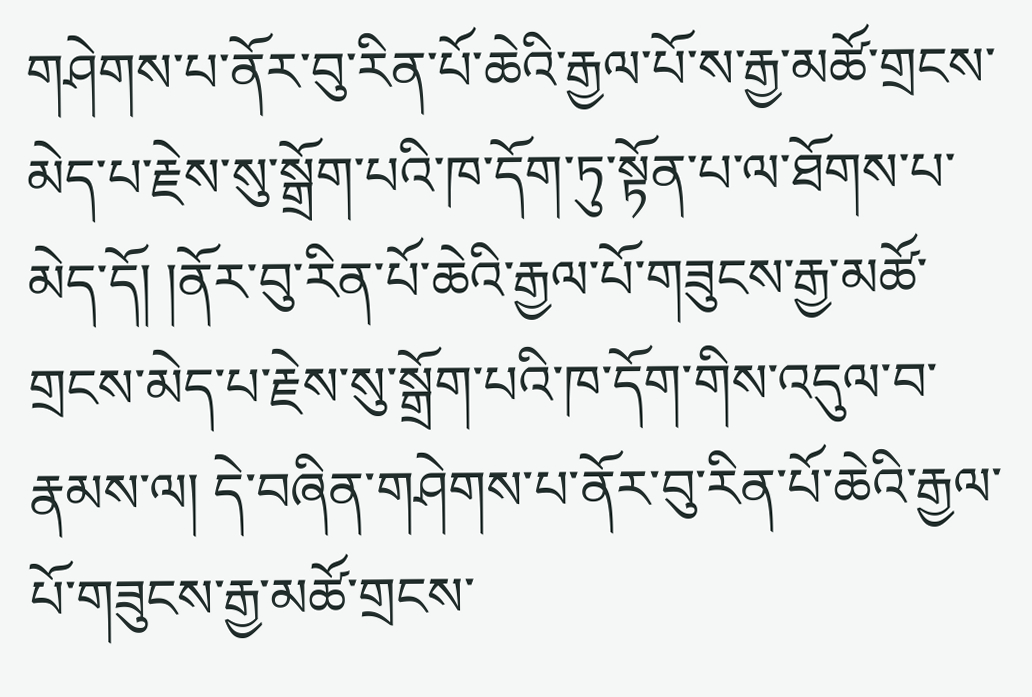གཤེགས་པ་ནོར་བུ་རིན་པོ་ཆེའི་རྒྱལ་པོ་ས་རྒྱ་མཚོ་གྲངས་མེད་པ་རྗེས་སུ་སྒྲོག་པའི་ཁ་དོག་ཏུ་སྟོན་པ་ལ་ཐོགས་པ་མེད་དོ། །ནོར་བུ་རིན་པོ་ཆེའི་རྒྱལ་པོ་གཟུངས་རྒྱ་མཚོ་གྲངས་མེད་པ་རྗེས་སུ་སྒྲོག་པའི་ཁ་དོག་གིས་འདུལ་བ་རྣམས་ལ། དེ་བཞིན་གཤེགས་པ་ནོར་བུ་རིན་པོ་ཆེའི་རྒྱལ་པོ་གཟུངས་རྒྱ་མཚོ་གྲངས་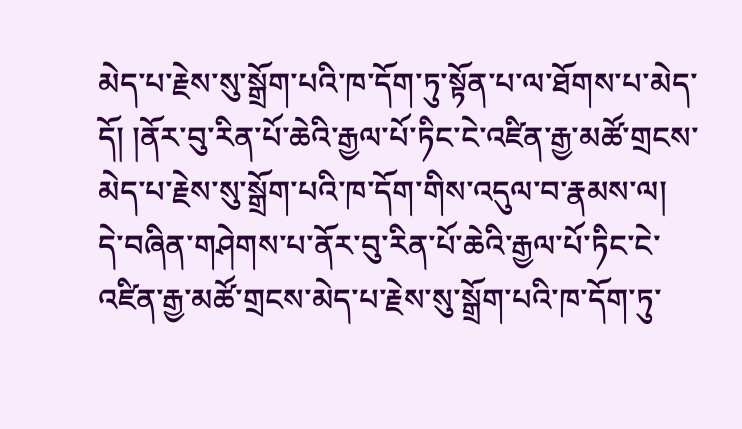མེད་པ་རྗེས་སུ་སྒྲོག་པའི་ཁ་དོག་ཏུ་སྟོན་པ་ལ་ཐོགས་པ་མེད་དོ། །ནོར་བུ་རིན་པོ་ཆེའི་རྒྱལ་པོ་ཏིང་ངེ་འཛིན་རྒྱ་མཚོ་གྲངས་མེད་པ་རྗེས་སུ་སྒྲོག་པའི་ཁ་དོག་གིས་འདུལ་བ་རྣམས་ལ། དེ་བཞིན་གཤེགས་པ་ནོར་བུ་རིན་པོ་ཆེའི་རྒྱལ་པོ་ཏིང་ངེ་འཛིན་རྒྱ་མཚོ་གྲངས་མེད་པ་རྗེས་སུ་སྒྲོག་པའི་ཁ་དོག་ཏུ་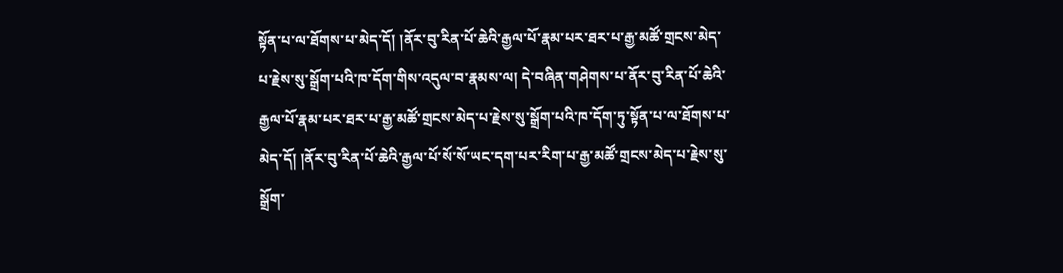སྟོན་པ་ལ་ཐོགས་པ་མེད་དོ། །ནོར་བུ་རིན་པོ་ཆེའི་རྒྱལ་པོ་རྣམ་པར་ཐར་པ་རྒྱ་མཚོ་གྲངས་མེད་པ་རྗེས་སུ་སྒྲོག་པའི་ཁ་དོག་གིས་འདུལ་བ་རྣམས་ལ། དེ་བཞིན་གཤེགས་པ་ནོར་བུ་རིན་པོ་ཆེའི་རྒྱལ་པོ་རྣམ་པར་ཐར་པ་རྒྱ་མཚོ་གྲངས་མེད་པ་རྗེས་སུ་སྒྲོག་པའི་ཁ་དོག་ཏུ་སྟོན་པ་ལ་ཐོགས་པ་མེད་དོ། །ནོར་བུ་རིན་པོ་ཆེའི་རྒྱལ་པོ་སོ་སོ་ཡང་དག་པར་རིག་པ་རྒྱ་མཚོ་གྲངས་མེད་པ་རྗེས་སུ་སྒྲོག་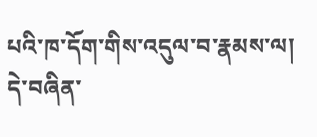པའི་ཁ་དོག་གིས་འདུལ་བ་རྣམས་ལ། དེ་བཞིན་